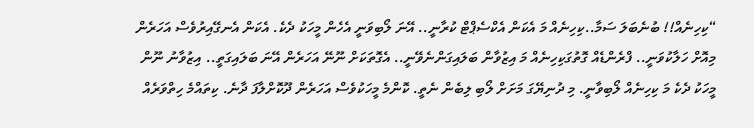“ކިހިނެއް!! ބުނެބަލަ ސަމާ..ކިހިނެއް މަ އެކަން އެކްސެޕްޓް ކުރާނީ.. އޭނަ ލޯބިވަނީ އެހެން މީހަކު ދެކެ. އެކަން އެނގޭއިރުވެސް އަހަރެން މިއޮށް ހަލާކުވަނީ.. ފްރެންޑެއް ގޮތުގަކިހިނެއް މަ އިޒުވާން ބަލައިގަންނެވޭނީ.. އެގޮތަކަށް ނޫނޭ އަހަރެން އޭނަ ބަލައިގަތީ.. އިޒުވާނު ނޫން މީހަކު ދެކެ މަ ކިހިނެއް ލޯބިވާނީ. މި ދުނިޔޭގަ މަށަށް ލޯބި ލިބެން ނެތީ. ކޮންމެ މީހަކުވެސް އަހަރެން ދޫކޮށްލާފަ ދާނެ. ކިތައްމެ ހިތްވަރެއް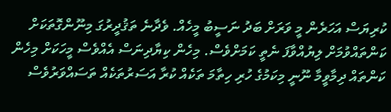ކުރިޔަސް އަހަރެން މީ ވަރަށް ބަދު ނަސީބު މީހެއް. ވެދާނެ ތަޤުދީރުގަ މިނޫންގޮތަކަށް ކަންތައްވުމަށް ލިޔުއްވާފަ ނެތީ ކަމަށްވެސް. މިހެން ކިޔާދިނަސް އެއްވެސް މީހަކަށް މިހެން ކަންތައް ދިމާވީމާ ނޫނީ މިކަމުގެ ހުރި ހިތާމަ ތަކެއް ކުރާ އަސަރުތަކެއް ތަސައްވަރުވެސް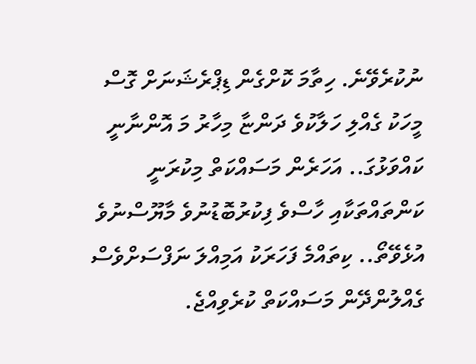ނުކުރެވޭނެ. ހިތާމަ ކޮށްގެން ޑިޕްރެޝަނަށް ގޮސް މީހަކު ގެއްލި ހަލާކުވެ ދަންޏާ މިހާރު މަ އޮންނާނީ ކައްވަޅުގަ.. އަހަރެން މަސައްކަތް މިކުރަނީ ކަންތައްތަކާއި ހާސްވެ ފިކުރުބޮޑުނުވެ މާޔޫސްނުވެ އުޅެވޭތޯ.. ކިތައްމެ ފަހަރަކު އަމިއްލަ ނަފްސަށްވެސް ގެއްލުންދޭން މަސައްކަތް ކުރެވިއްޖެ.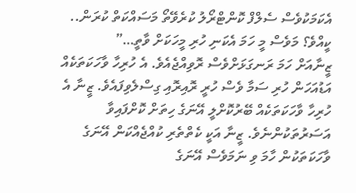އެކަމަކުވެސް ސެލްފް ކޮންޓްރޯލު ކުރެވޭތޯ މަސައްކަތް ކުރަން.. ކީއްވެ؟ މަވެސް މީ ހަމަ އެކަނި ހުރި މީހަކަށް ވާތީ…”
ޒީނާއަށް ހަމަ ރަނގަޅަށްވެސް ރޮވިއްޖެއެވެ. އެ ހުރިހާ ވާހަކަތަކެއް އަޑުއަހަން ހުރި ސަމާ ވެސް ހުރީ ރޮއިރޮއި ގިސްލެވިފައެވެ. ޒީނާ އެ ހުރިހާ ވާހަކަތަކެއް ބޭރުކޮށްލީ އޭނަގެ ހިތަށް ކޮށްފައިވާ އަސަރުތަކުންނެވެ. ޒީނާ އަކީ ކެތްތެރި ކުއްޖެއްކަން އޭނަގެ ވާހަކަތަކުން ހާމަ ވި ނަމަވެސް އޭނަގެ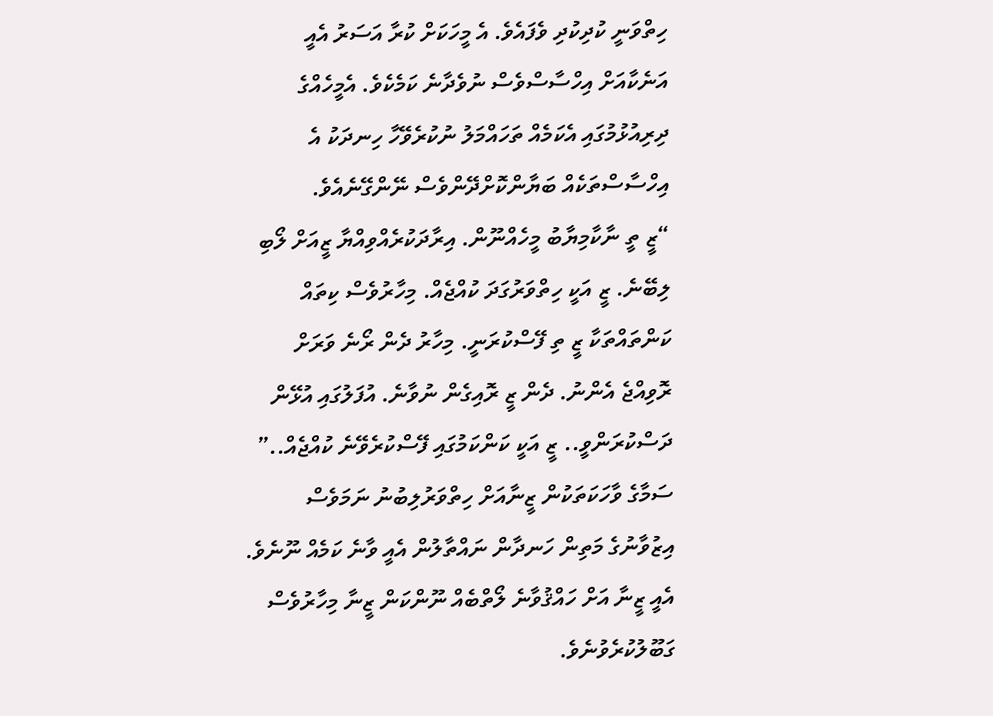ހިތްވަނީ ކުދިކުދި ވެފައެވެ. އެ މީހަކަށް ކުރާ އަސަރު އެއީ އަނެކާއަށް އިހްސާސްވެސް ނުވެދާނެ ކަމެކެވެ. އެމީހެއްގެ ދިރިއުޅުމުގައި އެކަމެއް ތަހައްމަލު ނުކުރެވޭހާ ހިނދަކު އެ އިހްސާސްތަކެއް ބަޔާންކޮށްދޭންވެސް ނޭންގޭނެއެވެ.
“ޒީ ތީ ނާކާމިޔާބު މީހެއްނޫން. އިރާދަކުރެއްވިއްޔާ ޒީއަށް ލޯބި ލިބޭނެ. ޒީ އަކީ ހިތްވަރުގަދަ ކުއްޖެއް. މިހާރުވެސް ކިތައް ކަންތައްތަކާ ޒީ ތި ފޭސްކުރަނީ. މިހާރު ދެން ރޯނެ ވަރަށް ރޮވިއްޖެ އެންނު. ދެން ޒީ ރޮއިގެން ނުވާނެ. އުފަލުގައި އުޅޭން ދަސްކުރަންވީ.. ޒީ އަކީ ކަންކަމުގައި ފޭސްކުރެވޭނެ ކުއްޖެއް..” ސަމާގެ ވާހަކަތަކުން ޒީނާއަށް ހިތްވަރުލިބުނު ނަމަވެސް އިޒުވާނުގެ މަތިން ހަނދާން ނައްތާލުން އެއީ ވާނެ ކަމެއް ނޫނެވެ. އެއީ ޒީނާ އަށް ހައްޤުވާނެ ލޯތްބެއް ނޫންކަން ޒީނާ މިހާރުވެސް ގަބޫލުކުރެވުނެވެ.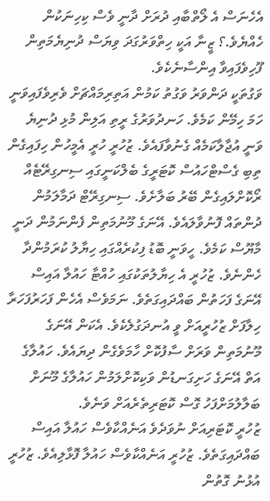އެހެނަސް އެ ލޯތްބާއި ދުރަށް ދާނީ ވެސް ކިހިނަކުން ހެއްޔެވެ.؟ ޒީނާ އަކީ ހިތްވަރުގަދަ ވިޔަސް ދުނިޔެމަތިން ފޫހިވެފައިވާ އިންސާނެކެވެ.
ވަގުތަކީ ދަންވަރު ވަގުތު ކަމުން އަތިރިމައްޗަށް ވެރިވެފައިވަނީ ހަމަ ހިމޭން ކަމެވެ. ހަނދުވަރުގެ ރީތި އަލިން މުޅި ދުނިޔެ ވަނީ އުޖާލާކަމެއް ގެނުވާފައެވެ. ޒުހުރީ ހުރީ އެމީހުން ހިފައިގެން ތިބި ގެސްޓްހައުސް ކޮޓަރީގެ ބެލްކަނީގައި ސިނގިރޭޓެއް ރޯކޮށްލައިގެން ބޭރު ބަލާށެވެ. ސިނގިރޭޓް ދަމާލަމުން ދުންތައް ފޮނުވާލައެވެ. އޭނަގެ މޫނުމަތިން ފެންނަމުން ދަނީ މާޔޫސް ކަމެވެ. ހީވަނީ ބޮޑު ފިކުރެއްގައި ހިޔާލު ކުރަމުންދާ ހެންނެވެ. ޒުހުރީ އެ ހިޔާލުތަކުގައި ހުއްޓާ ހައުލާ އައިސް އޭނަގެ ފަހަތުން ބައްދައިގަތެވެ. ނަމަވެސް އެހެން ފަހަރުފަހަރާ ހިލާފަށް ޒުހުރީއަށް ވީ އުނދަގުލެކެވެ. އެކަން އޭނަގެ މޫނުމަތިން ވަރަށް ސާފުކޮށް ހާމަވެގެން ދިޔައެވެ. ހައުލާގެ އަތް އޭނަގެ ހަށިގަނޑުން ވަކިކޮށްލަމުން ހައުލާގެ މޫނަށް ބަލާލުމަށްފަހު ގޮސް ކޮޓަރިތެރެއަށް ވަނެވެ.
ޒުހުރީ ކޮޓަރިއަށް ނުވަދެވެ އަނެއްކާވެސް ހައުލާ އައިސް ބައްދައިގަތެވެ. ޒުހުރީ އަނެއްކާވެސް ހައުލާ ފޮޅާލިއެވެ. ޒުހުރީ އުޅުނު ގޮތުން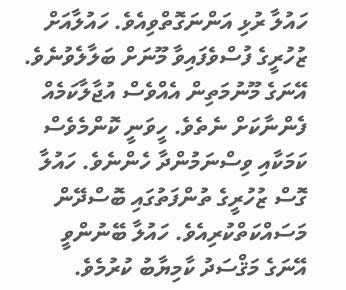ހައުލާ ރުޅި އަންނަގޮތްވިއެވެ. ހައުލާއަށް ޒުހުރީގެ ފުސްވެފައިވާ މޫނަށް ބަލާލެވުނެވެ. އޭނަގެ މޫނުމަތިން އެއްވެސް އުޖާލާކަމެއް ފެންނާކަށް ނެތެވެ. ހީވަނީ ކޮންމެވެސް ކަމަކާއި ވިސްނަމުންދާ ހެންނެވެ. ހައުލާ ގޮސް ޒުހުރީގެ ތުންފަތުގައި ބޮސްދޭން މަސައްކަތްކުރިއެވެ. ހައުލާ ބޭނުންވީ އޭނަގެ މަޤްސަދު ކާމިޔާބު ކުރުމެވެ.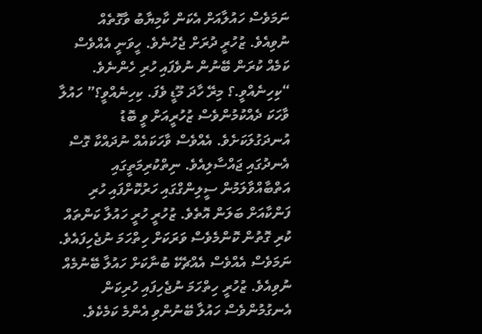ނަމަވެސް ހައުލާއަށް އެކަން ކާމިޔާބު ވާގޮތެއް ނުވިއެވެ. ޒުހުރީ ދުރަށް ޖެހުނެވެ. ހީވަނީ އެއްވެސް ކަމެއް ކުރަން ބޭނުން ނުވެފައި ހުރި ހެންނެވެ.
“ކިހިނެއްވީ.؟ މިރޭ ހާދަ މޫޑީ ވެފަ. ކިހިނެއްވީ؟” ހައުލާ ވާހަކަ ދެއްކުމުންވެސް ޒުހުރީއަށް ވީ ބޮޑު އުނދަގުލަކަށެވެ. އެއްވެސް ވާހަކައެއް ނުދައްކާ ގޮސް އެނދުގައި ޖައްސާލިއެވެ. ނިތްކުރިމަތީގައި އަތްބާއްވާލަމުން ސީލިންގްގައި ހަރުކޮށްފައި ހުރި ފަންކާއަށް ބަލަން އޮތެވެ. ޒުހުރީ ހުރީ ހައުލާ ކަންތައް ކުރި ގޮތުން ކޮންމެވެސް ވަރަކަށް ހިތްހަމަ ނުޖެހިފައެވެ. ނަމަވެސް އެއްވެސް އެއްޗެކޭ ބުނާކަށް ހައުލާ ބޭނުމެއް ނުވިއެވެ. ޒުހުރީ ހިތްހަމަ ނުޖެހިފައި ހުރިކަން އެނގުމުންވެސް ހައުލާ ބޭނުންވި އެންމެ ކަމެކެވެ.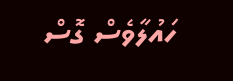ހައުލާވެސް ގޮސް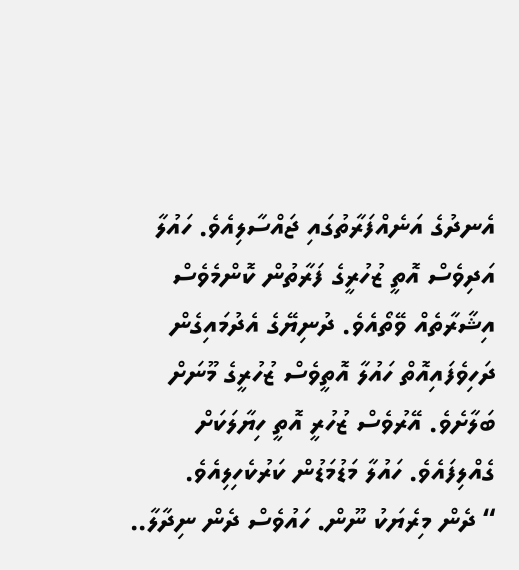އެނދުގެ އަނެއްފަރާތުގައި ޖައްސާލިއެވެ. ހައުލާ އަދިވެސް އޮތީ ޒުހުރީގެ ފަރާތުން ކޮންމެވެސް އިޝާރާތެއް ވޭތޯއެވެ. ދުނިޔޭގެ އެދުމައިގެން ދަހިވެފައިއޮތް ހައުލާ އޮތީވެސް ޒުހުރީގެ މޫނަށް ބަލާށެވެ. އޭރުވެސް ޒުހުރީ އޮތީ ހިޔާލަކަށް ގެއްލިފައެވެ. ހައުލާ މަޑުމަޑުން ކަރުކެހިލިއެވެ.
“ ދެން މިރެޔަކު ނޫން. ހައުވެސް ދެން ނިދާލާ..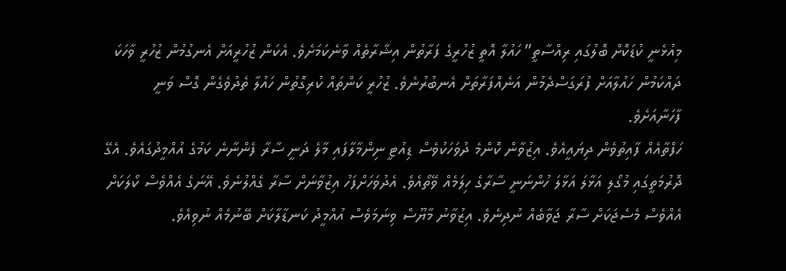މިއުޅެނީ ކުޑަކޮށް ބޮލުގައި ރިއްސާތީ” ހައުލާ އޮތީ ޒުހުރީގެ ފަރާތުން އިޝާރާތެއް ވާނެކަމަށެވެ. އެކަން ޒުހުރީއަށް އެނގުމުން ޒުހުރީ ވާހަކަ ދައްކަމުން ހައުލާއަށް ފުރަގަސްދެމުން އަނެއްފަރާތަށް އެނބުރުނެވެ. ޒުހުރީ ކަންތައް ކުރިގޮތުން ހައުލާ ތެދުވެގެން ގޮސް ވަނީ ފާހަނާއަށެވެ.
ހަފްތާއެއް ފާއިތުވެން ދިޔައީއެވެ. އިޒުވާން ކޮންމެ ދުވަހަކުވެސް ޑިއުޓީ ނިންމާލާފައި މާލެ ދަނީ ސާރާ ފެންނާނެ ކަމުގެ އުއްމީދުގައެވެ. އެގޭ ދޮރުމަތީގައި މުގޯލި އަޅާލަ އަޅާލަ ހުންނަނީ ސާރާގެ ހިލަމެއް ވޭތޯއެވެ. އެދުވަހަށްފަހު އިޒުވާނަށް ސާރާ ގެއްލުނެވެ. އޭނަގެ އެއްވެސް ކޯލަކަށް އެއްވެސް މެސެޖަކަށް ސާރާ ޖަވާބެއް ނުދިނެވެ. އިޒުވާނު މާޔޫސް ވިނަމަވެސް އުއްމީދު ކަނޑާލާކަށް ބޭނުމެއް ނުވިއެވެ.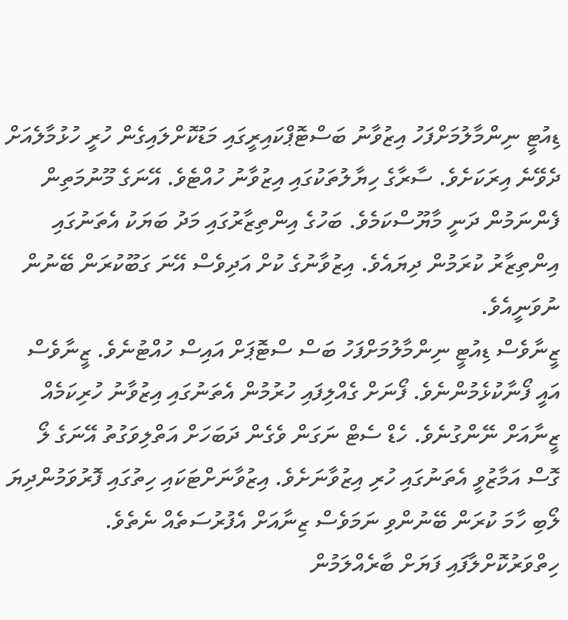ޑިއުޓީ ނިންމާލުމަށްފަހު އިޒުވާނު ބަސްޓޮޕްކައިރީގައި މަޑުކޮށްލައިގެން ހުރީ ހުޅުމާލެއަށް ދެވޭނެ އިރަކަށެވެ. ސާރާގެ ހިޔާލުތަކުގައި އިޒުވާނު ހުއްޓެވެ. އޭނަގެ މޫނުމަތިން ފެންނަމުން ދަނީ މާޔޫސްކަމެވެ. ބަހުގެ އިންތިޒާރުގައި މަދު ބަޔަކު އެތަނުގައި އިންތިޒާރު ކުރަމުން ދިޔައެވެ. އިޒުވާނުގެ ކުށް އަދިވެސް އޭނަ ގަބޫކުރަން ބޭނުން ނުވަނީއެވެ.
ޒީނާވެސް ޑިއުޓީ ނިންމާލުމަށްފަހު ބަސް ސްޓޮޕަށް އައިސް ހުއްޓުނެވެ. ޒީނާވެސް އައީ ފޯނާކުޅެމުންނެވެ. ފޯނަށް ގެއްލިފައި ހުރުމުން އެތަނުގައި އިޒުވާނު ހުރިކަމެއް ޒީނާއަށް ނޭންގުނެވެ. ހެޑް ސެޓް ނަގަން ވެގެން ދަބަހަށް އަތްލިވަގުތު އޭނަގެ ލޯ ގޮސް އަމާޒުވީ އެތަނުގައި ހުރި އިޒުވާނަށެވެ. އިޒުވާނަށްޓަކައި ހިތުގައި ފޮރުވަމުންދިޔަ ލޯބި ހާމަ ކުރަން ބޭނުންވި ނަމަވެސް ޒިނާއަށް އެފުރުސަތެއް ނެތެވެ. ހިތްވަރުކޮށްލާފައި ފަޔަށް ބާރެއްލަމުން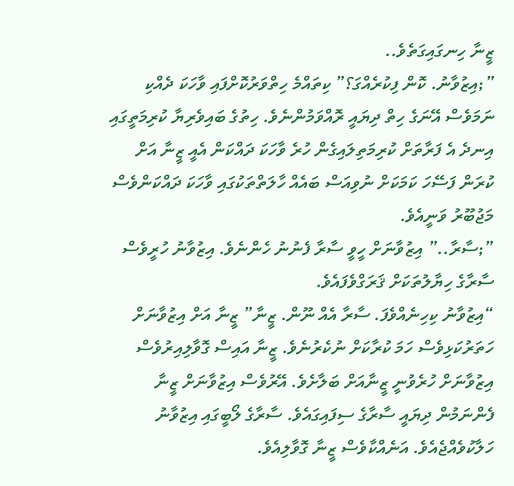ޒީނާ ހިނގައިގަތެވެ..
”;އިޒުވާނު. ކޮން ފިކުރެއްގަ؟” ކިތައްމެ ހިތްވަރުކޮށްފައި ވާހަކަ ދެއްކި ނަމަވެސް އޭނަގެ ހިތް ދިޔައީ ރޮއްވަމުންނެވެ. ހިތުގެ ބައިވެރިޔާ ކުރިމަތީގައި އިނދެ އެ ފަރާތަށް ކުރިމަތިލައިގެން ހުރެ ވާހަކަ ދައްކަން އެއީ ޒީނާ އަށް ކުރަން ފަސޭހަ ކަމަކަށް ނުވިއަސް ބައެއް ހާލަތްތަކުގައި ވާހަކަ ދައްކަންވެސް މަޖުބޫރު ވަނީއެވެ.
”;ސާރާ..” އިޒުވާނަށް ހީވީ ސާރާ ފެނުނު ހެންނެވެ. އިޒުވާނު ހުރީވެސް ސާރާގެ ހިޔާލުތަކަށް ޤަރަގްވެފައެވެ.
“އިޒުވާނު ކިހިނެއްވެފަ. ސާރާ އެއް ނޫން. ޒީނާ” ޒީނާ އަށް އިޒުވާނަށް ހަތަރުކަޅިވެސް ހަމަ ކުރާކަށް ނުކެރުނެވެ. ޒީނާ އައިސް ގޮވާލިއިރުވެސް އިޒުވާނަށް ހުރެވުނީ ޒީނާއަށް ބަލާށެވެ. އޭރުވެސް އިޒުވާނަށް ޒީނާ ފެންނަމުން ދިޔައީ ސާރާގެ ސިފައިގައެވެ. ސާރާގެ ލޯބީގައި އިޒުވާނު ހަލާކުވެއްޖެއެވެ. އަނެއްކާވެސް ޒީނާ ގޮވާލިއެވެ.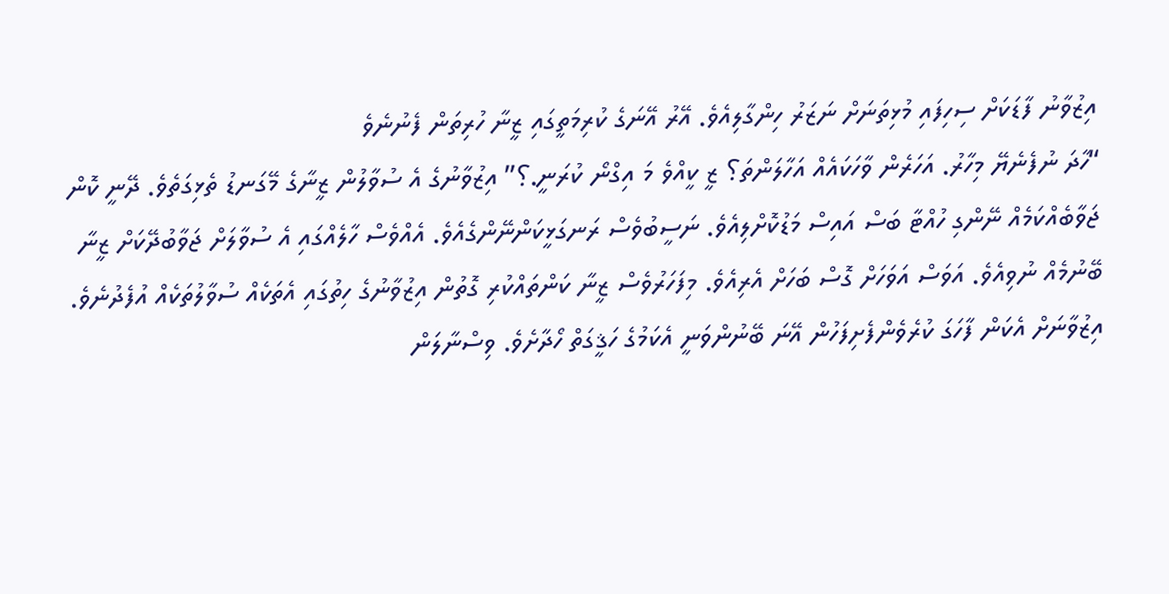އިޒުވާނު ފާޑަކަށް ސިހިފައި މުޅިތަނަށް ނަޒަރު ހިންގާލިއެވެ. އޭރު އޭނަގެ ކުރިމަތީގައި ޒީނާ ހުރިތަން ފެނުނެވެ
“ހާދަ ނުފެނެޔޭ މިހާރު. އަހަރެން ވާހަކައެއް އަހާލަންތަ؟ ޒީ ކީއްވެ މަ އިގްނޯ ކުރަނީ.؟” އިޒުވާނުގެ އެ ސުވާލުން ޒީނާގެ މޭގަނޑު ތެޅިގަތެވެ. ދޭނީ ކޮން ޖަވާބެއްކަމެއް ނޭންގި ހުއްޓާ ބަސް އައިސް މަޑުކޮށްލިއެވެ. ނަސީބުވެސް ރަނގަޅީކަންނޭންގެއެވެ. އެއްވެސް ހާލެއްގައި އެ ސުވާލަށް ޖަވާބުދޭކަށް ޒީނާ ބޭނުމެއް ނުވިއެވެ. އަވަސް އަވަހަށް ގޮސް ބަހަށް އެރިއެވެ. މިފަހަރުވެސް ޒީނާ ކަންތައްކުރި ގޮތުން އިޒުވާނުގެ ހިތުގައި އެތަކެއް ސުވާލުތަކެއް އުފެދުނެވެ. އިޒުވާނަށް އެކަން ފާހަގަ ކުރެވެންފެށިފަހުން އޭނަ ބޭނުންވަނީ އެކަމުގެ ހަޤީގަތް ހޯދާށެވެ. ވިސްނާލަން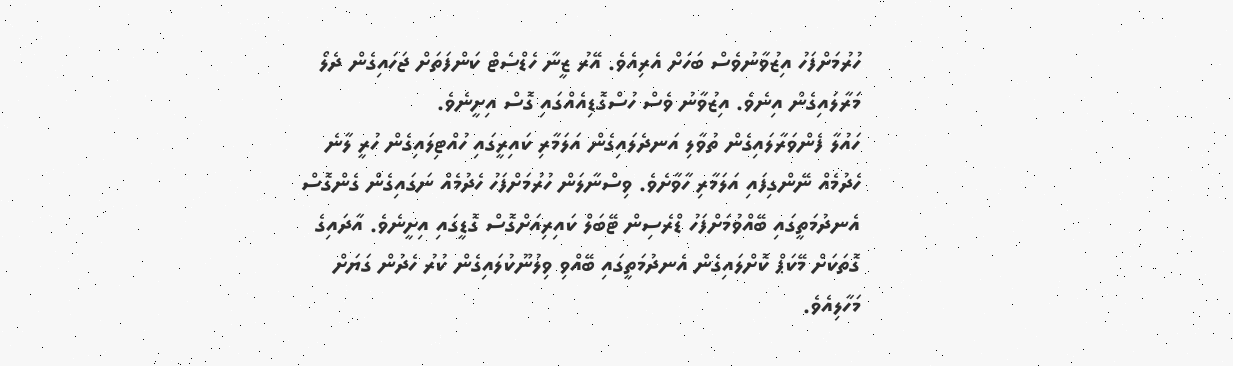ހުރުމަށްފަހު އިޒުވާނުވެސް ބަހަށް އެރިއެވެ. އޭރު ޒީނާ ހެޑްސެޓް ކަންފަތަށް ޖަހައިގެން ދެލޯ މަރާލައިގެން އިނެވެ. އިޒުވާނު ވެސް ހުސްގޮޑިއެއްގައި ގޮސް އިށީނެވެ.
ހައުލާ ފެންވަރާލައިގެން ތުވާލި އަނދެލައިގެން އަލަމާރި ކައިރީގައި ހުއްޓިލައިގެން ހުރީ ލާނެ ހެދުމެއް ނޭންގިފައި އަލަމާރި ހާވާށެވެ. ވިސްނާލަން ހުރުމަށްފަހު ހެދުމެއް ނަގައިގެން ގެންގޮސް އެނދުމަތީގައި ބޭއްވުމަށްފަހު ޑްރެސިން ޓޭބަލް ކައިރިއަށްގޮސް ގޮޑީގައި އިށީނެވެ. އާދައިގެ ގޮތަކަށް މޭކަޕް ކޮށްލައިގެން އެނދުމަތީގައި ބޭއްވި ވިލުނޫކުލައިގެން ކުރު ހެދުން ގަޔަށް މަހާލިއެވެ.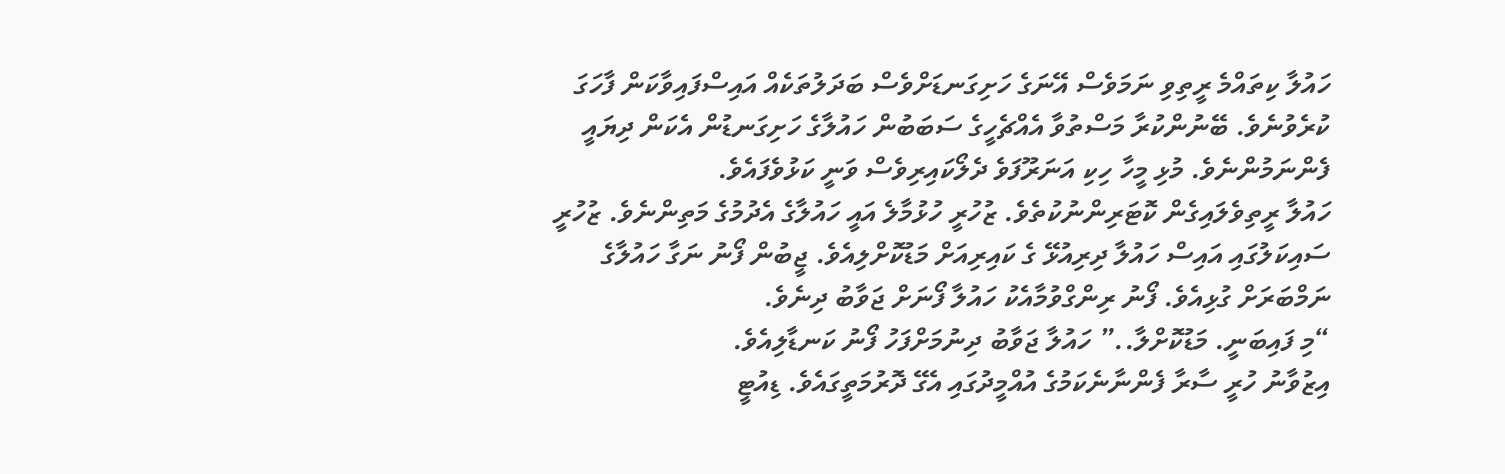ހައުލާ ކިތައްމެ ރީތިވި ނަމަވެސް އޭނަގެ ހަށިގަނޑަށްވެސް ބަދަލުތަކެއް އައިސްފައިވާކަން ފާހަގަ ކުރެވުނެވެ. ބޭނުންކުރާ މަސްތުވާ އެއްޗެހީގެ ސަބަބުން ހައުލާގެ ހަށިގަނޑުން އެކަން ދިޔައީ ފެންނަމުންނެވެ. މުޅި މީހާ ހިކި އަނަރޫފަވެ ދެލޯކައިރިވެސް ވަނީ ކަޅުވެފައެވެ.
ހައުލާ ރީތިވެލައިގެން ކޮޓަރިންނުކުތެވެ. ޒުހުރީ ހުޅުމާލެ އައީ ހައުލާގެ އެދުމުގެ މަތިންނެވެ. ޒުހުރީ ސައިކަލުގައި އައިސް ހައުލާ ދިރިއުޅޭ ގެ ކައިރިއަށް މަޑުކޮށްލިއެވެ. ޖީބުން ފޯނު ނަގާ ހައުލާގެ ނަމްބަރަށް ގުޅިއެވެ. ފޯނު ރިންގްވުމާއެކު ހައުލާ ފޯނަށް ޖަވާބު ދިނެވެ.
“މި ފައިބަނީ. މަޑުކޮށްލާ..” ހައުލާ ޖަވާބު ދިނުމަށްފަހު ފޯނު ކަނޑާލިއެވެ.
އިޒުވާނު ހުރީ ސާރާ ފެންނާނެކަމުގެ އުއްމީދުގައި އެގޭ ދޮރުމަތީގައެވެ. ޑިއުޓީ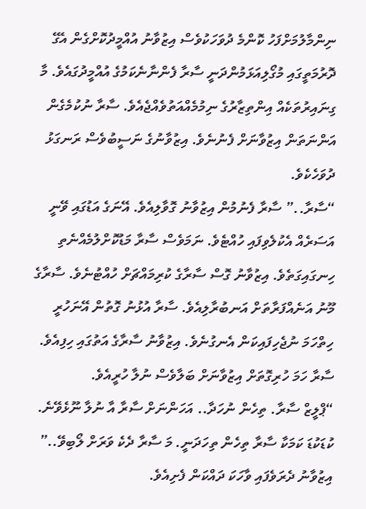ނިންމާލުމަށްފަހު ކޮންމެ ދުވަހަކުވެސް އިޒުވާނު އުއްމީދުކޮށްގެން އެގޭ ދޮރުމަތީގައި މުގޯލިއަޅަމުންދަނީ ސާރާ ފެންނާނެކަމުގެ އުއްމީދުގައެވެ. މާ ގިނައިރުތަކެއް އިންތިޒާރުގެ ނިމުމެއްއަތުވެއްޖެއެވެ. ސާރާ ނުކުމެގެން އަންނަތަން އިޒުވާނަށް ފެނުނެވެ. އިޒުވާނުގެ ނަސީބުވެސް ރަނގަޅު ދުވަހެކެވެ.
“ސާރާ..” ސާރާ ފެނުމުން އިޒުވާނު ގޮވާލިއެވެ. އޭނަގެ އަޑުގައި ވޭނީ އަސަރެއް އެކުލެވިފައި ހުއްޓެވެ. ނަމަވެސް ސާރާ މަޑުކޮށްލުމެއްނެތި ހިނގައިގަތެވެ. އިޒުވާނު ގޮސް ސާރާގެ ކުރިމައްޗަށް ހުއްޓުނެވެ. ސާރާގެ މޫނު އަނެއްފަރާތަށް އަނބުރާލިއެވެ. ސާރާ އުޅުނު ގޮތުން އޭނަހުރީ ހިތްހަމަ ނުޖެހިފައިކަން އެނގުނެވެ. އިޒުވާނު ސާރާގެ އަތުގައި ހިފިއެވެ. ސާރާ ހަމަ ހުރިގޮތަށް އިޒުވާނަށް ބަލާވެސް ނުލާ ހުރީއެވެ.
“ޕްލީޒް ސާރާ. ތިހެން ނުހަދާ.. އަހަންނަށް ސާރާ އާ ނުލާ ނޫޅެވޭނެ. ކުޑަކުޑަ ކަމަކާ ސާރާ ތިހެން ތިހަދަނީ. މަ ސާރާ ދެކެ ވަރަށް ލޯބިވޭ..” އިޒުވާނު ދެރަވެފައި ވާހަކަ ދައްކަން ފެށިއެވެ.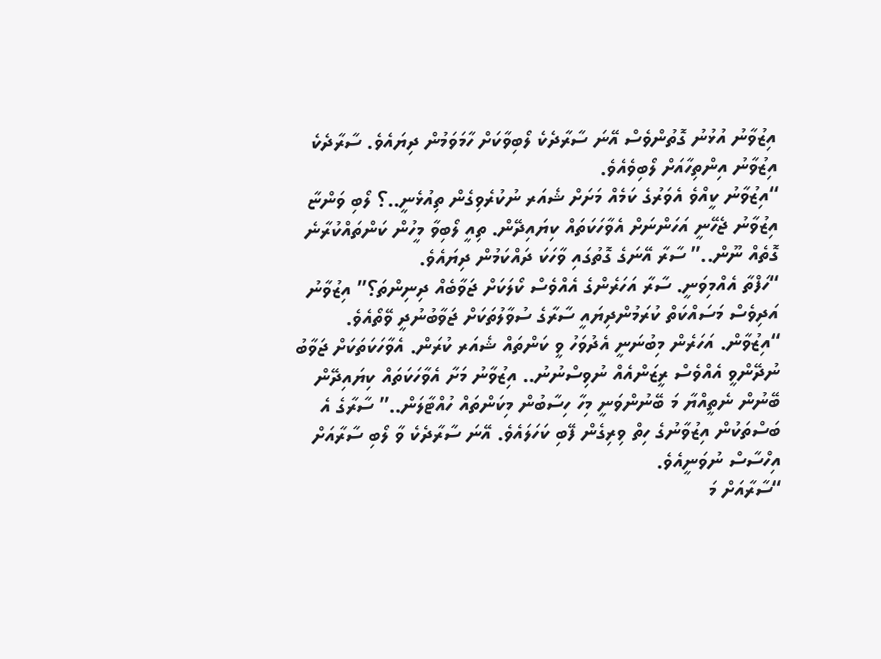އިޒުވާނު އުޅުނު ގޮތުންވެސް އޭނަ ސާރާދެކެ ލޯބިވާކަށް ހާމަވަމުން ދިޔައެވެ. ސާރާދެކެ އިޒުވާނު އިންތިހާއަށް ލޯބިވެއެވެ.
“އިޒުވާނު ކީއްވެ އެވަރުގެ ކަމެއް މަށަށް ޝެއަރ ނުކުރެވިގެން ތިއުޅެނީ..؟ ލޯބި ވަންޏާ އިޒުވާނު ޖެހޭނީ އަހަންނަށް އެވާހަކަތައް ކިޔައިދޭން. ތިއީ ލޯބިވާ މީހުން ކަންތައްކުރާނެ ގޮތެއް ނޫން..” ސާރާ އޭނަގެ ގޮތުގައި ވާހަކަ ދައްކަމުން ދިޔައެވެ.
“ހަފްތާ އެއްމިވަނީ. ސާރާ އަހަރެންގެ އެއްވެސް ކޯލަކަށް ޖަވާބެއް ދިނިންތަ؟” އިޒުވާނު އަދިވެސް މަސައްކަތް ކުރަމުންދިޔައީ ސާރާގެ ސުވާލުތަކަށް ޖަވާބުނުދީ ވޭތޯއެވެ.
“އިޒުވާން. އަހަރެން މިބުނަނީ އެދުވަހު ވީ ކަންތައް ޝެއަރ ކުރަން. އެވާހަކަތަކަށް ޖަވާބު ނުދޭންވީ އެއްވެސް ރީޒަންއެއް ނުވިސްނުނު.. އިޒުވާނު މަށާ އެވާހަކަތައް ކިޔައިދޭން ބޭނުން ނެތީއްޔާ މަ ބޭނުންވަނީ މިހާ ހިސާބުން މިކަންތައް ހުއްޓާލަން..” ސާރާގެ އެ ބަސްތަކުން އިޒުވާނުގެ ހިތް ވިރިގެން ފޭބި ކަހަލައެވެ. އޭނަ ސާރާދެކެ ވާ ލޯބި ސާރާއަށް އިހްސާސް ނުވަނީއެވެ.
“ސާރާއަށް މަ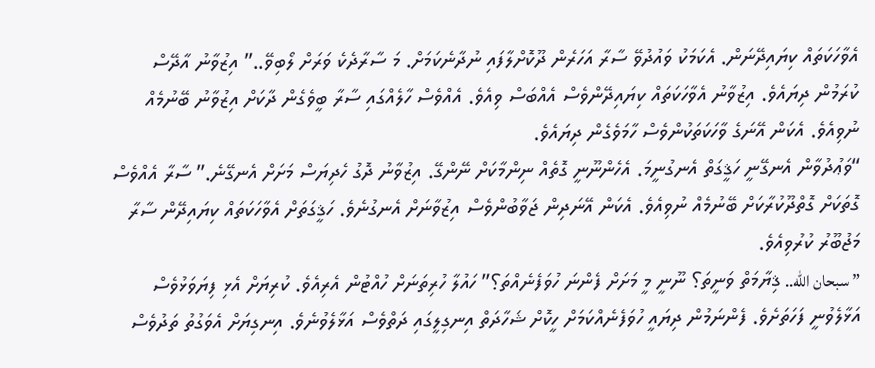އެވާހަކަތައް ކިޔައިދޭނަން. އެކަމަކު ވައުދުވޭ ސާރާ އަހަރެން ދޫކޮށްލާފައި ނުދާނެކަމަށް. މަ ސާރާދެކެ ވަރަށް ލޯބިވޭ..” އިޒުވާނު އާދޭސް ކުރަމުން ދިޔައެވެ. އިޒުވާނު އެވާހަކަތައް ކިޔައިދޭންވެސް އެއްބަސް ވިއެވެ. އެއްވެސް ހާލެއްގައި ސާރާ ބީވެގެން ދާކަށް އިޒުވާނު ބޭނުމެއް ނުވިއެވެ. އެކަން އޭނަގެ ވާހަކަތަކުންވެސް ހާމަވެގެން ދިޔައެވެ.
“ވަޢުދުވާން އެނގޭނީ ހަޤީގަތް އެނގުނީމަ. އެހެންނޫނީ ގޮތެއް ނިންމާކަށް ނޭންގޭ. އިޒުވާނު ދޮގު ހެދިޔަސް މަށަށް އެނގޭނެ.” ސާރާ އެއްވެސް ގޮތަކަށް ގޮތްދޫކުރާކަށް ބޭނުމެއް ނުވިއެވެ. އެކަން އޭނަދިން ޖަވާބުންވެސް އިޒުވާނަށް އެނގުނެވެ. ހަޤީގަތަށް އެވާހަކަތައް ކިޔައިދޭން ސާރާ މަޖުބޫރު ކުރުވިއެވެ.
” سبحان الله.. ޤިޔާމަތް ވަނީތަ؟ ނޫނީ މީ މަށަށް ފެންނަ ހުވަފެނެއްތަ؟” ހައުލާ ހުރިތަނަށް ހުއްޓުން އެރިއެވެ. ކުރިޔަށް އެޅި ފިޔަވަޅުވެސް އަޅާލެވުނީ ފަހަތަށެވެ. ފެންނަމުން ދިޔައީ ހުވަފެނެއްކަމަށް ހީކޮށް ޝަހާދަތް އިނގިލީގައި ދަތްވެސް އަޅާލެވުނެވެ. އިނގިޔަށް އެވަގުތު ތަދުވެސް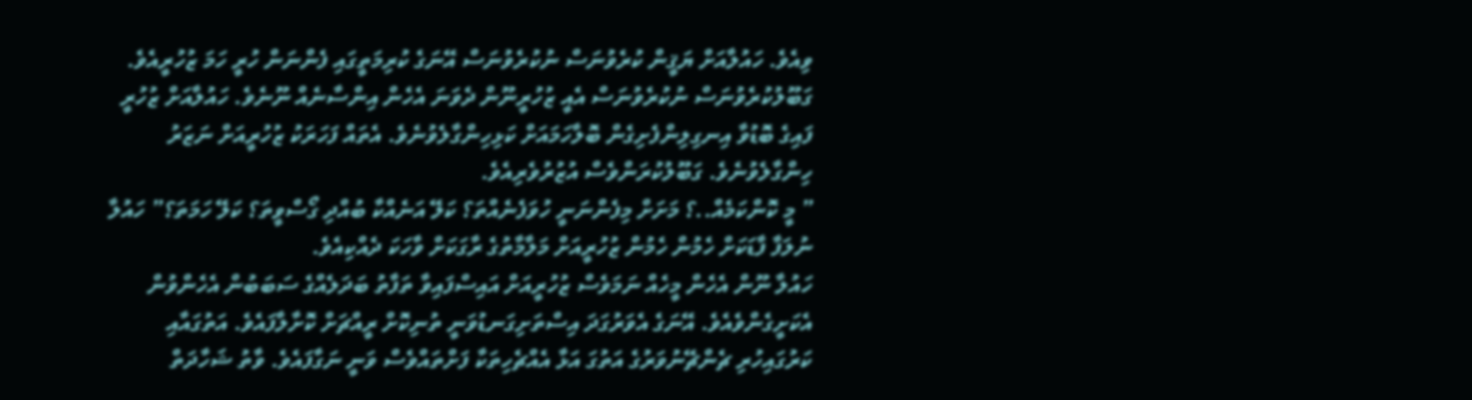ވިއެވެ. ހައުލާއަށް ޔަޤީން ކުރެވުނަސް ނުކުރެވުނަސް އޭނަގެ ކުރިމަތީގައި ފެންނަން ހުރީ ހަމަ ޒުހުރީއެވެ. ގަބޫލުކުރެވުނަސް ނުކުރެވުނަސް އެއީ ޒުހުރީނޫން ދެވަނަ އެހެން އިންސާނެއް ނޫނެވެ. ހައުލާއަށް ޒުހުރީ ފައިގެ ބޮޑުވާ އިނގިލިންފެށިގެން ބޮލާހަމައަށް ކަޅިހިންގާލެވުނެވެ. އެތައް ފަހަރަކު ޒުހުރީއަށް ނަޒަރު ހިންގާލެވުނެވެ. ގަބޫލުކުރަންވެސް އުޒުރުވެރިއެވެ.
” މީ ކޮންކަމެއް..؟ މަށަށް މިފެންނަނީ ހުވަފެނެއްތަ؟ ކަލޭ އަނެއްކާ ބުއްދި ގޯސްވީތަ؟ ކަލޭ ހަމަތަ؟” ހައުލާ ނުލަފާ ފާޑަކަށް ހެމުން ހެމުން ޒުހުރީއަށް މަލާމާތުގެ ރާގަކަށް ވާހަކަ ދެއްކިއެވެ.
ހައުލާ ނޫން އެހެން މީހެއް ނަމަވެސް ޒުހުރީއަށް އައިސްފައިވާ ތަފާތު ބަދަލެއްގެ ސަބަބުން އެހެންވުން އެކަށީގެންވެއެވެ. އޭނަގެ އެވަރުގަދަ އިސްތަށިގަނޑުވަނީ ތުނިކޮށް ރީއްޗަށް ކޮށާލާފައެވެ. އަތުގައާއި ކަރުގައިހުރި ޗެންޗޭނުވަރުގެ އަތުގަ އަޅާ އެއްޗެހިތަކާ ފަށްތައްވެސް ވަނީ ނަގާފައެވެ. ވާތު ޝަހާދަތް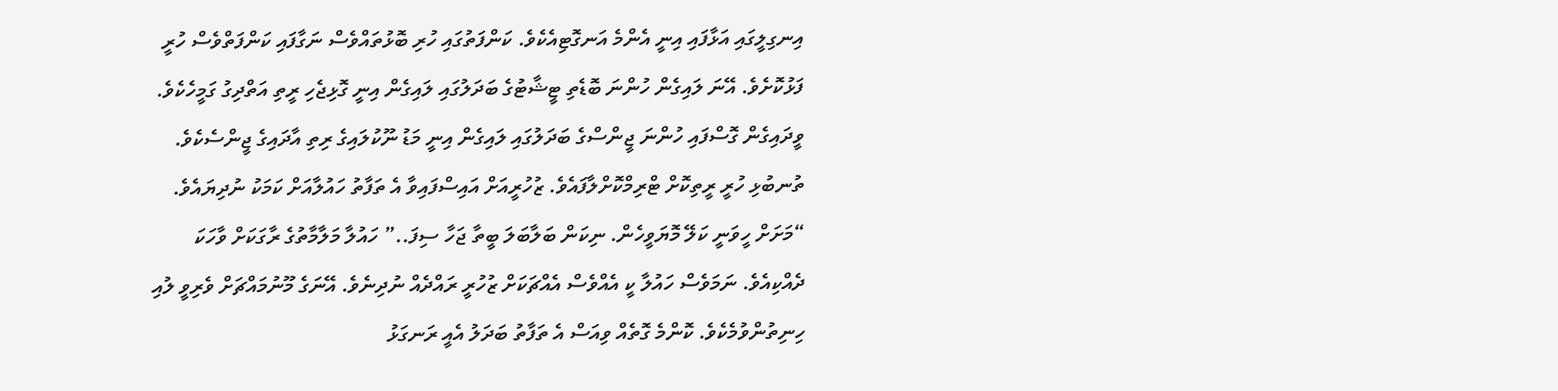އިނގިލީގައި އަޅާފައި އިނީ އެންމެ އަނގޮޓިއެކެވެ. ކަންފަތުގައި ހުރި ބޮޅުތައްވެސް ނަގާފައި ކަންފަތްވެސް ހުރީ ފަޅުކޮށެވެ. އޭނަ ލައިގެން ހުންނަ ބޮޑެތި ޓީޝާޓުގެ ބަދަލުގައި ލައިގެން އިނީ ގޮޅިޖެހި ރީތި އަތްދިގު ގަމީހެކެވެ. ވީދައިގެން ގޮސްފައި ހުންނަ ޖީންސްގެ ބަދަލުގައި ލައިގެން އިނީ މަޑު ނޫކުލައިގެ ރިތި އާދައިގެ ޖީންސެކެވެ. ތުނބުޅި ހުރީ ރީތިކޮށް ޓްރިމްކޮށްލާފައެވެ. ޒުހުރީއަށް އައިސްފައިވާ އެ ތަފާތު ހައުލާއަށް ކަމަކު ނުދިޔައެވެ.
“މަށަށް ހީވަނީ ކަލޭ މޮޔަވީހެން. ނިކަން ބަލާބަލަ ބީތާ ޖަހާ ސިފަ..” ހައުލާ މަލާމާތުގެ ރާގަކަށް ވާހަކަ ދެއްކިއެވެ. ނަމަވެސް ހައުލާ ކީ އެއްވެސް އެއްޗަކަށް ޒުހުރީ ރައްދެއް ނުދިނެވެ. އޭނަގެ މޫނުމައްޗަށް ވެރިވީ ލުއި ހިނިތުންވުމެކެވެ. ކޮންމެ ގޮތެއް ވިއަސް އެ ތަފާތު ބަދަލު އެއީ ރަނގަޅު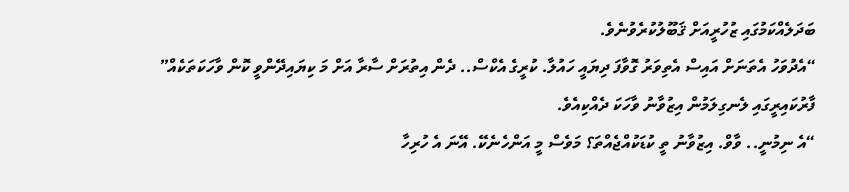ބަދަލެއްކަމުގައި ޒުހުރީއަށް ޤަބޫލުކުރެވުނެވެ.
“އެދުވަހު އެތަނަށް އައިސް އެތިވަރު ގޮވާފަ ދިޔައީ ހައުލާ. ކުރީގެ އެކްސް.. ދެން އިތުރަށް ސާރާ އަށް މަ ކިޔައިދޭންވީ ކޮން ވާހަކަތަކެއް” ފާރުކައިރީގައި ލެނގިލަމުން އިޒުވާނު ވާހަކަ ދެއްކިއެވެ.
“އެ ނިމުނީ.. ވާވް. އިޒުވާނު ތީ ކުޑަކުއްޖެއްތަ؟ މަވެސް މީ އަންހެނެކޭ. އޭނަ އެ ހުރިހާ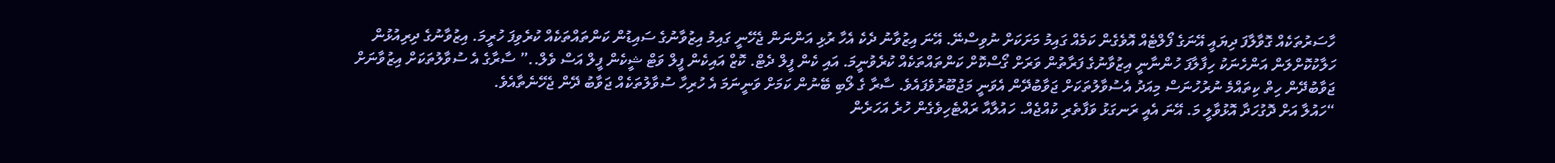ހާސަރުތަކެއް ގޮވާލާފަ ދިޔައީ އޭނަގެ ފޯލްޓެއް އޮވެގެން ކަމެއް ގައިމު މަށަކަށް ނުވިސްނޭ. އޭނަ އިޒުވާނު ދެކެ އެހާ ރުޅި އަންނަން ޖެހޭނީ ގައިމު އިޒުވާނުގެ ސައިޑުން ކަންތައްތަކެއް ކުރެވިފަ ހުރީމަ. އިޒުވާނުގެ ދިރިއުޅުން ހަލާކުކޮށްލަން އަންހެނަކު ހިފާލާފަ ހުންނާނީ އިޒުވާނުގެ ފަރާތުން ވަރަށް ގޯސްކޮށް ކަންތައްތަކެއް ކުރެވުނީމަ. އައި ކެން ފީލް ދެޓް. ކޮޒް އައިކެން ފީލް ވަޓް ޝީކެން ފީލް އަސް ވެލް..” ސާރާގެ އެ ސުވާލުތަކަށް އިޒުވާނަށް ޖަވާބުދޭން ހިތް ކިތައްމެ ނުރުހުނަސް މިއަދު އެސުވާލުތަކަށް ޖަވާބުދޭން އެވަނީ މަޖުބޫރުވެފައެވެ. ސާރާ ގެ ލޯބި ބޭނުން ކަމަށް ވަނީނަމަ އެ ހުރިހާ ސުވާލުތަކެއް ޖަވާބު ދޭން ޖެހޭނެތާއެވެ.
“ހައުލާ އަށް ދޮގުހަދާ އޮޅުވާލީ މަ. އޭނަ އެއީ ރަނގަޅު ވަފާތެރި ކުއްޖެއް. ހައުލާއާ ރައްޓެހިވެގެން ހުރެ އަހަރެން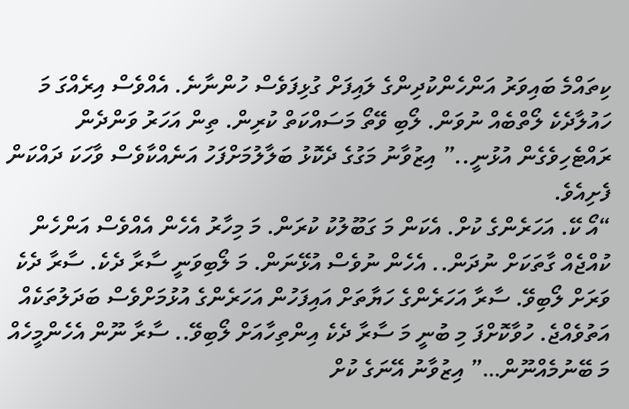ކިތައްމެ ބައިވަރު އަންހެންކުދިންގެ ލައިފަށް ގުޅިފަވެސް ހުންނާނެ. އެއްވެސް އިރެއްގަ މަ ހައުލާދެކެ ލޯތްބެއް ނުވަން. ލޯބި ވޭތޯ މަސައްކަތް ކުރިން. ތިން އަހަރު ވަންދެން ރައްޓެހިވެގެން އުޅުނީ..” އިޒުވާނު މަގުގެ ދެކޮޅު ބަލާލުމަށްފަހު އަނެއްކާވެސް ވާހަކަ ދައްކަން ފެށިއެވެ.
“އޯ ކޭ. އަހަރެންގެ ކުށް. އެކަން މަ ގަބޫލުކު ކުރަން. މަ މިހާރު އެހެން އެއްވެސް އަންހެން ކުއްޖެއް ގާތަކަށް ނުދަން.. އެހެން ނުވެސް އުޅޭނަން. މަ ލޯބިވަނީ ސާރާ ދެކެ. ސާރާ ދެކެ ވަރަށް ލޯބިވޭ. ސާރާ އަހަރެންގެ ހަޔާތަށް އައިފަހުން އަހަރެންގެ އުޅުމަށްވެސް ބަދަލުތަކެއް އަތުވެއްޖެ. ހުވާކޮށްފަ މި ބުނީ މަ ސާރާ ދެކެ އިންތިހާއަށް ލޯބިވޭ.. ސާރާ ނޫން އެހެންމީހެއް މަ ބޭނުމެއްނޫން…” އިޒުވާނު އޭނަގެ ކުށް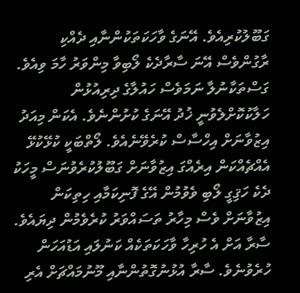ގަބޫލުކުރިއެވެ. އޭނަގެ ވާހަކަތަކުންނާއި ދެއްކި ރާގުންވެސް އޭނަ ސާރާދެކެ ލޯބިވާ މިންވަރު ހާމަ ވިއެވެ. ގަސްތަކާނުލާ ނަމަވެސް ހައުލާގެ ދިރިއުޅުން ހަލާކުކޮށްލެވުނީ ޚުދު އޭނަގެ ކުށުންނެވެ. އެކަން މިއަދު އިޒުވާނަށް އިހްސާސް ކުރެވޭނެއެވެ. ލޯތްބަކީ ކުޅޭކުޅޭ އެއްޗެއްކަން އިރެއްގަ އިޒުވާނަށް ގަބޫލުކުރެވުނަސް މީހަކު ދެކެ ހަޤިގީ ލޯބި ވެވުމުން އޭގެ ފޮނިކަމާއި ހިތިކަން އިޒުވާނަށް ވެސް މިހާރު ތަސައްވަރު ކުރެވެމުން ދިޔައެވެ.
ސާރާ އަށް އެ ހުރިހާ ވާހަކަތަކެއް ކަނުލައި އަޑުއަހަން ހުރެވުނެވެ. ސާރާ އުޅުނުގޮތުންނާއި މޫނުމައްޗަށް އެރި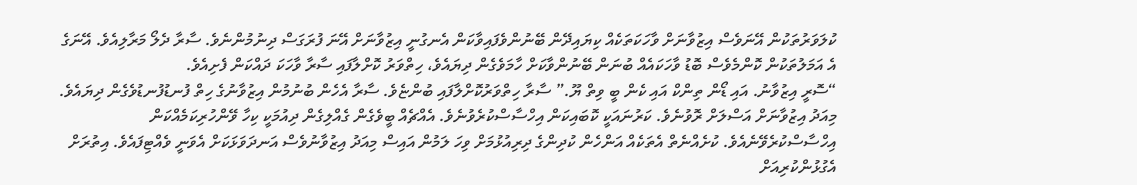ކުލަވަރުތަކުން އޭނަވެސް އިޒުވާނަށް ވާހަކަތަކެއް ކިޔައިދޭން ބޭނުންވެފައިވާކަން އެނގުނީ އިޒުވާނަށް އޭނަ ފުރަގަސް ދިނުމުންނެވެ. ސާރާ ދެލޯ މަރާލިއެވެ. އޭނަގެ އެ އަމަލުތަކުން ކޮންމެވެސް ބޮޑު ވާހަކައެއް ބުނަން ބޭނުންވާކަށް ހާމަވެގެން ދިޔައެވެ، ހިތްވަރު ކޮށްލާފައި ސާރާ ވާހަކަ ދައްކަން ފެށިއެވެ.
“ސޮރީ އިޒުވާނު. އައި ޑޯން ތިންކް އައި ކެން ބީ ވިތް ޔޫ.” ސާރާ ހިތްވަރުކޮށްލާފައި ބުންޏެވެ. ސާރާ އެހެން ބުނުމުން އިޒުވާނުގެ ހިތް ފުނޑުފުނޑުވެގެން ދިޔައެވެ. މިއަދު އިޒުވާނަށް އަސްލަށް ރޮވުނެވެ. ކަރުނައަކީ ކޮބައިކަން އިހްސާސްކުރެވުނެވެ. އެއްޗެއް ބީވެގެން ގެއްލިގެން ދިއުމަކީ ކިހާ ވޭންހުރިކަމެއްކަން އިހްސާސްކުރެވޭނެއެވެ. ކުށެއްނެތް އެތަކެއް އަންހެން ކުދިންގެ ދިރިއުޅުމަށް ވިހަ ލަމުން އައިސް މިއަދު އިޒުވާނުވެސް އަނދަވަޅަކަށް އެވަނީ ވެއްޓިފައެވެ. އިތުރަށް އެގުޅުންކުރިއަށް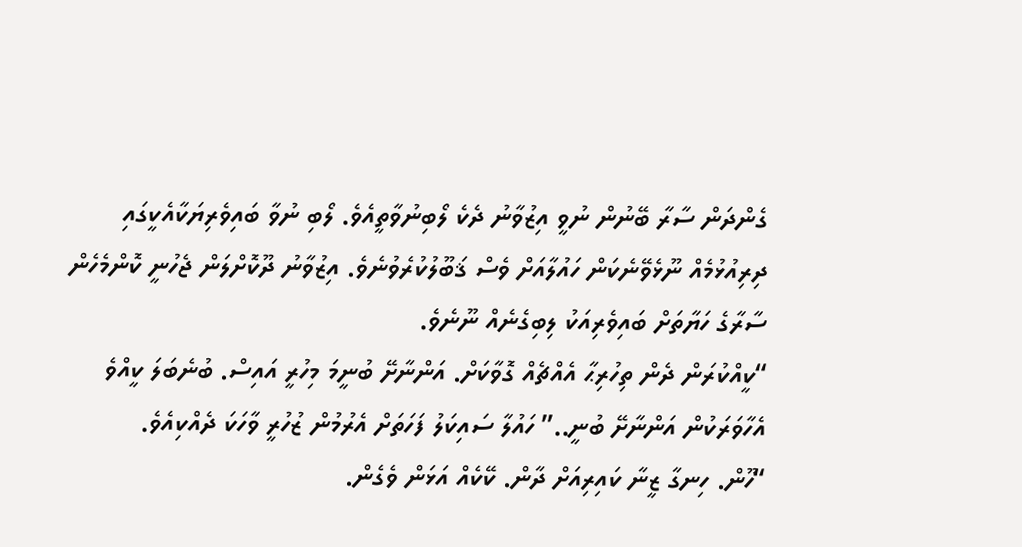ގެންދަން ސާރާ ބޭނުން ނުވީ އިޒުވާނު ދެކެ ލޯބިނުވާތީއެވެ. ލޯބި ނުވާ ބައިވެރިޔަކާއެކީގައި ދިރިއުޅުމެއް ނޫޅެވޭނެކަން ހައުލާއަށް ވެސް ޤަބޫލުކުރެވުނެވެ. އިޒުވާނު ދޫކޮށްލަން ޖެހުނީ ކޮންމެހެން ސާރާގެ ހަޔާތަށް ބައިވެރިއަކު ލިބިގެނެއް ނޫނެވެ.
“ކީއްކުރަން ދެން ތިހުރިޙާ އެއްޗެއް ގޮވާކަށް. އަންނާށޭ ބުނީމަ މިހުރީ އައިސް. ބުނެބަލަ ކީއްވެ އެހާވަރަކުން އަންނާށޭ ބުނީ..” ހައުލާ ސައިކަލު ފަހަތަށް އެރުމުން ޒުހުރީ ވާހަކަ ދެއްކިއެވެ.
“ހޫން. ހިނގާ ޒީނާ ކައިރިއަށް ދާން. ކޭކެއް އަޅަން ވެގެން.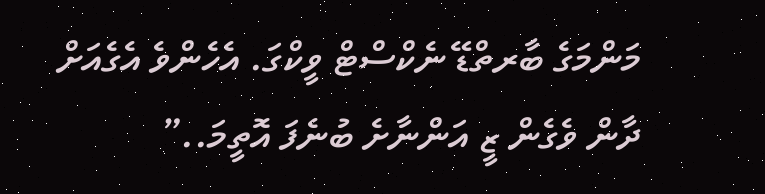މަންމަގެ ބާރތްޑޭ ނެކްސްޓް ވީކްގަ. އެހެންވެ އެގެއަށް ދާން ވެގެން ޒީ އަންނާށެ ބުނެފަ އޮތީމަ..”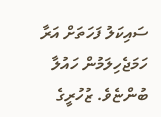ސައިކަލު ފަހަތަށް އަރާ ހަމަޖެހިލަމުން ހައުލާ ބުންޏެވެ. ޒުހުރީގެ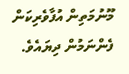މޫނުމަތިން އުފާވެރިކަން ފެންނަމުން ދިޔައެވެ.